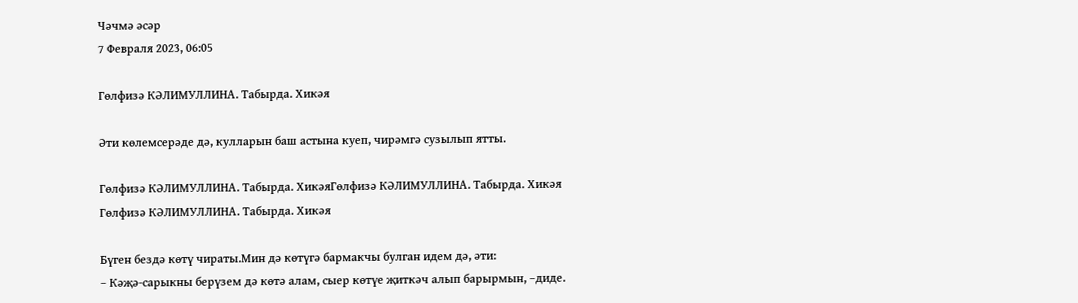Чәчмә әсәр
7 Февраля 2023, 06:05

Гөлфизә КӘЛИМУЛЛИНА. Табырда. Хикәя

Әти көлемсерәде дә, кулларын баш астына куеп, чирәмгә сузылып ятты.

Гөлфизә КӘЛИМУЛЛИНА. Табырда. ХикәяГөлфизә КӘЛИМУЛЛИНА. Табырда. Хикәя
Гөлфизә КӘЛИМУЛЛИНА. Табырда. Хикәя

Бүген бездә көтү чираты.Мин дә көтүгә бармакчы булган идем дә, әти:
– Кәҗә-сарыкны берүзем дә көтә алам, сыер көтүе җиткәч алып барырмын, –диде.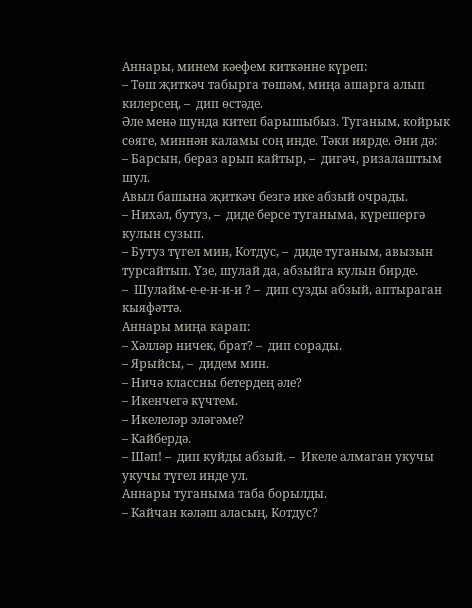Аннары, минем кәефем киткәнне күреп:
– Төш җиткәч табырга төшәм, миңа ашарга алып килерсең, –  дип өстәде.
Әле менә шунда китеп барышыбыз. Туганым, койрык сөяге, миннән каламы соң инде. Тәки иярде. Әни дә:
– Барсын, бераз арып кайтыр, –  дигәч, ризалаштым шул.
Авыл башына җиткәч безгә ике абзый очрады.
– Нихәл, бутуз, –  диде берсе туганыма, күрешергә кулын сузып.
– Бутуз түгел мин, Котдус, –  диде туганым, авызын турсайтып. Үзе, шулай да, абзыйга кулын бирде.
–  Шулайм-е-е-н-и-и ? –  дип сузды абзый, аптыраган кыяфәттә.
Аннары миңа карап:
– Хәлләр ничек, брат? –  дип сорады.
– Ярыйсы, –  дидем мин.
– Ничә классны бетердең әле?
– Икенчегә күчтем.
– Икелеләр эләгәме?
– Кайбердә.
– Шәп! –  дип куйды абзый. –  Икеле алмаган укучы укучы түгел инде ул.
Аннары туганыма таба борылды.
– Кайчан кәләш аласың, Котдус?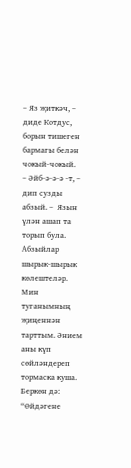– Яз җиткәч, – диде Котдус, борын тишеген бармагы белән чокый-чокый.
– Әйб-ә-ә-ә -т, –  дип сузды абзый. –  Язын үлән ашап та торып була.
Абзыйлар шырык-шырык көлештеләр.
Мин туганымның җиңеннән тарттым. Әнием аны күп сөйләндереп тормаска куша. Беркөн дә: “Өйдәгене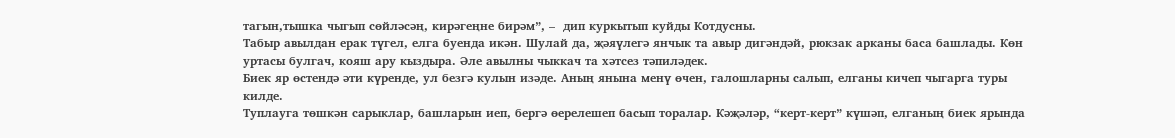тагын,тышка чыгып сөйләсәң, кирәгеңне бирәм”, –  дип куркытып куйды Котдусны.
Табыр авылдан ерак түгел, елга буенда икән. Шулай да, җәяүлегә янчык та авыр дигәндәй, рюкзак арканы баса башлады. Көн уртасы булгач, кояш ару кыздыра. Әле авылны чыккач та хәтсез тәпиләдек.
Биек яр өстендә әти күренде, ул безгә кулын изәде. Аның янына менү өчен, галошларны салып, елганы кичеп чыгарга туры килде.
Туплауга төшкән сарыклар, башларын иеп, бергә өерелешеп басып торалар. Кәҗәләр, “керт-керт” күшәп, елганың биек ярында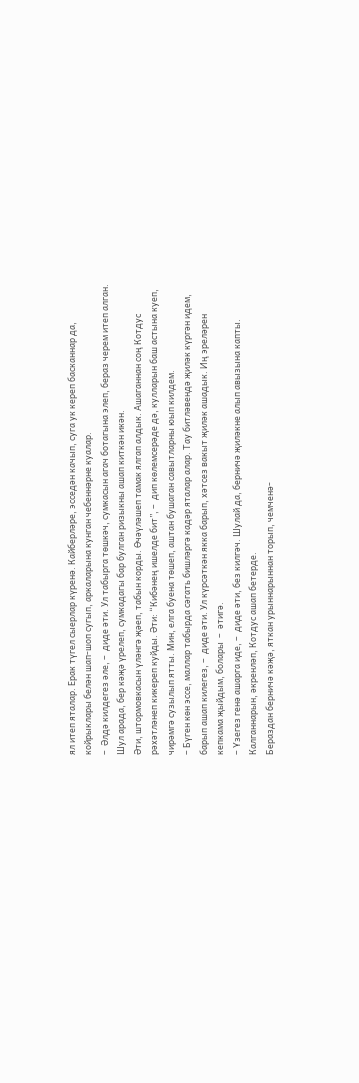ял итеп яталар. Ерак түгел сыерлар күренә. Кайберләре, эсседән качып, суга ук кереп басканнар да, койрыклары белән шап-шоп сугып, аркаларына кунган чебеннәрне куалар.
–  Әлдә килдегез әле, –  диде әти. Ул табырга төшкәч, сумкасын агач ботагына элеп, бераз черем итеп алган. Шул арада, бер кәҗә үрелеп, сумкадагы бар булган ризыкны ашап киткән икән.
Әти, штормовкасын үләнгә җәеп, табын корды. Өчәүләшеп тамак ялгап алдык. Ашаганнан соң Котдус рәхәтләнеп кикереп куйды. Әти: “Кибәнең ишелде бит”, –  дип көлемсерәде дә, кулларын баш астына куеп, чирәмгә сузылып ятты. Мин, елга буена төшеп, аштан бушаган савытларны юып килдем.
– Бүген көн эссе, маллар табырда сәгать бишләргә кадәр яталар алар. Тау битләвендә җиләк күргән идем, барып ашап килегез, –  диде әти. Ул күрсәткән якка барып, хәтсез вакыт җиләк ашадык. Иң эреләрен кепкама җыйдым, болары  –  әтигә.
– Үзегез генә ашарга иде, –  диде әти, без килгәч. Шулай да, берничә җиләкне алып авызына капты. Калганнарын, әкренләп, Котдус ашап бетерде.
Бераздан берничә кәҗә, яткан урыннарыннан торып, чемченә-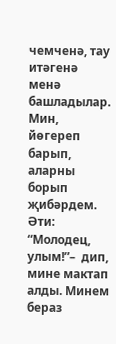чемченә, тау итәгенә менә башладылар. Мин, йөгереп барып, аларны борып җибәрдем. Әти: “Молодец, улым!”–  дип, мине мактап алды. Минем бераз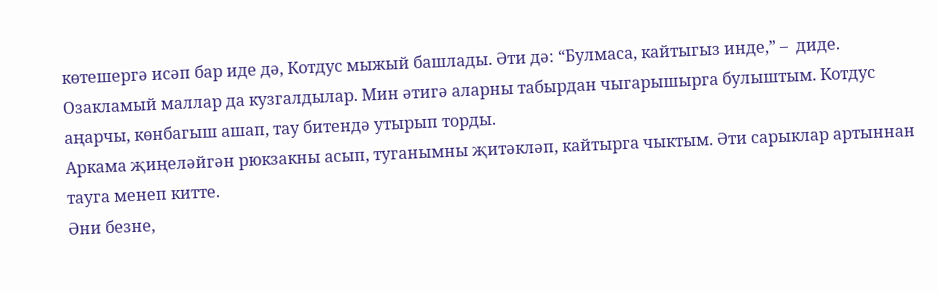көтешергә исәп бар иде дә, Котдус мыжый башлады. Әти дә: “Булмаса, кайтыгыз инде,” –  диде. Озакламый маллар да кузгалдылар. Мин әтигә аларны табырдан чыгарышырга булыштым. Котдус аңарчы, көнбагыш ашап, тау битендә утырып торды.
Аркама җиңеләйгән рюкзакны асып, туганымны җитәкләп, кайтырга чыктым. Әти сарыклар артыннан тауга менеп китте.
Әни безне,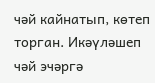чәй кайнатып, көтеп торган. Икәүләшеп чәй эчәргә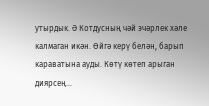утырдык. Ә Котдусның чәй эчәрлек хәле калмаган икән. Өйгә керү белән, барып караватына ауды. Көтү көтеп арыган диярсең...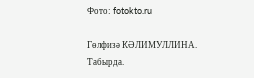Фото: fotokto.ru

Гөлфизә КӘЛИМУЛЛИНА. Табырда.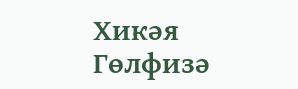Хикәя
Гөлфизә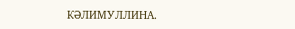КӘЛИМУЛЛИНА.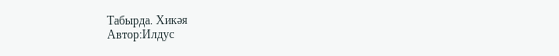Табырда. Хикәя
Автор:Илдус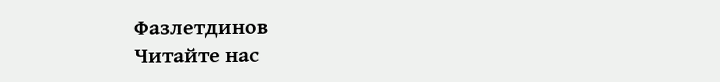Фазлетдинов
Читайте нас